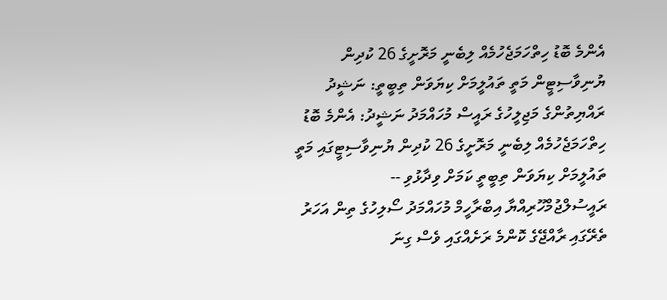އެންމެ ބޮޑު ހިތްހަމަޖެހުމެއް ލިބެނީ މަރޮށީގެ 26 ކުދިން ޔުނިވާސިޓީން މަތީ ތައުލީމަށް ކިޔަވަން ތިބީތީ: ނަޝީދު
ރައްޔިތުންގެ މަޖިލީހުގެ ރައީސް މުހައްމަދު ނަޝީދު: އެންމެ ބޮޑު ހިތްހަމަޖެހުމެއް ލިބެނީ މަރޮށީގެ 26 ކުދިން ޔުނިވާސިޓީގައި މަތީ ތައުލީމަށް ކިޔަވަން ތިބީތީ ކަމަށް ވިދާޅުވި --
ރައީސުލްޖުމްހޫރިއްޔާ އިބްރާހީމް މުހައްމަދު ސޯލިހުގެ ތިން އަހަރު ތެރޭގައި ރާއްޖޭގެ ކޮންމެ ރަށެއްގައި ވެސް ގިނަ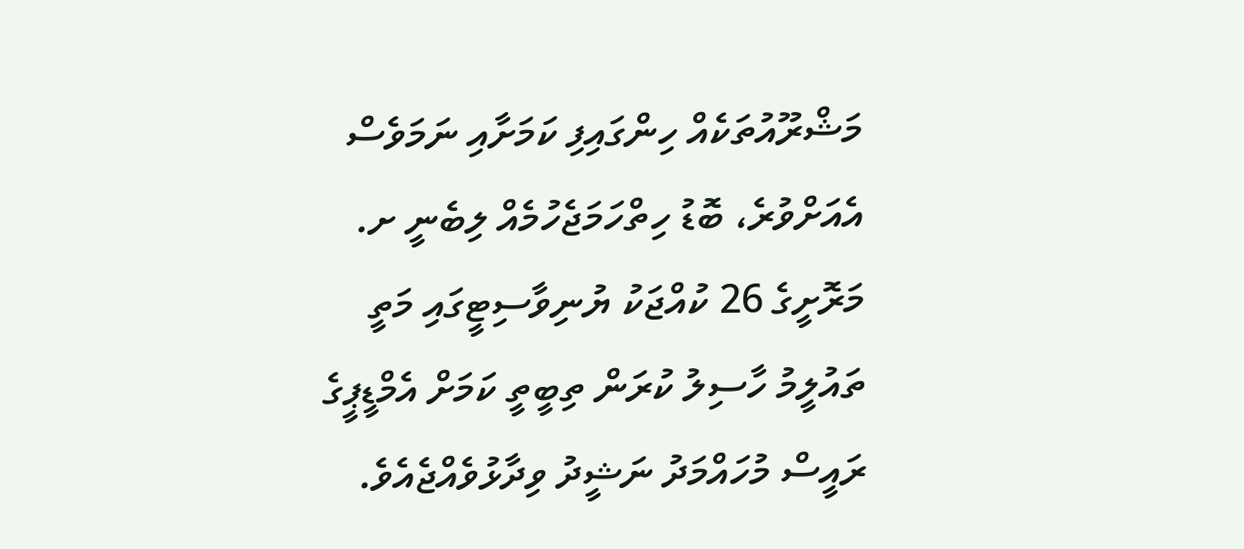މަޝްރޫއުތަކެއް ހިންގައިފި ކަމަށާއި ނަމަވެސް އެއަށްވުރެ، ބޮޑު ހިތްހަމަޖެހުމެއް ލިބެނީ ށ. މަރޮށީގެ 26 ކުއްޖަކު ޔުނިވާސިޓީގައި މަތީ ތައުލީމު ހާސިލު ކުރަން ތިބީތީ ކަމަށް އެމްޑީޕީގެ ރައީސް މުހައްމަދު ނަޝީދު ވިދާޅުވެއްޖެއެވެ.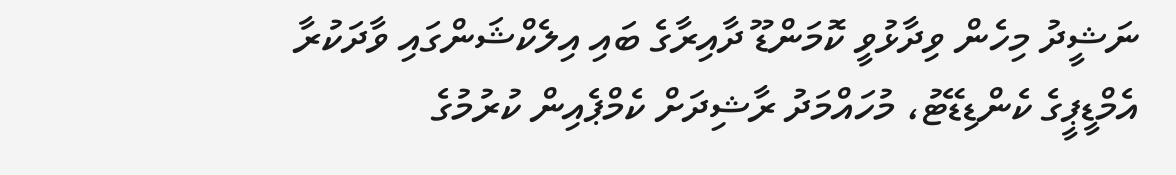ނަޝީދު މިހެން ވިދާޅުވީ ކޮމަންޑޫ ދާއިރާގެ ބައި އިލެކްޝަންގައި ވާދަކުރާ އެމްޑީޕީގެ ކެންޑިޑޭޓު، މުހައްމަދު ރާޝިދަށް ކެމްޕެއިން ކުރުމުގެ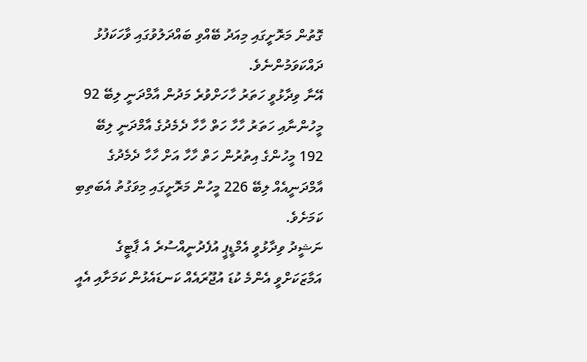ގޮތުން މަރޮށީގައި މިއަދު ބޭއްވި ބައްދަލުވުގައި ވާހަކަފުޅު ދައްކަވަމުންނެވެ.
އޭނާ ވިދާޅުވީ ހަތަރު ހާހަށްވުރެ މަދުން އާމްދަނީ ލިބޭ 92 މީހުންނާއި ހަތަރު ހާހާ ހަތް ހާހާ ދެމެދުގެ އާމްދަނީ ލިބޭ 192 މީހުންގެ އިތުރުން ހަތް ހާހާ އަށް ހާހާ ދެމެދުގެ އާމްދަނީއެއް ލިބޭ 226 މީހުން މަރޮށީގައި މިވަގުތު އެބަތިބި ކަމަށެވެ.
ނަޝީދު ވިދާޅުވީ އެމްޑީޕީ އުފެދުނީއްސުރެ އެ ޕާޓީގެ އަމާޒަކަށްވީ އެންމެ ކުޑަ އުޖޫރައެއް ކަނޑައެޅުން ކަމަށާއި އެއީ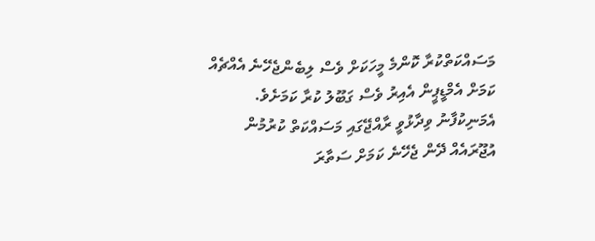މަސައްކަތްކުރާ ކޮންމެ މީހަކަށް ވެސް ލިބެންޖެހޭނެ އެއްޗެއް ކަމަށް އެމްޑީޕީން އެއިރު ވެސް ގަބޫލު ކުރާ ކަމަށެވެ.
އެމަނިކުފާނު ވިދާޅުވީ ރާއްޖޭގައި މަސައްކަތް ކުރުމުން އުޖޫރައެއް ދޭން ޖެހޭނެ ކަމަށް ސަތާރަ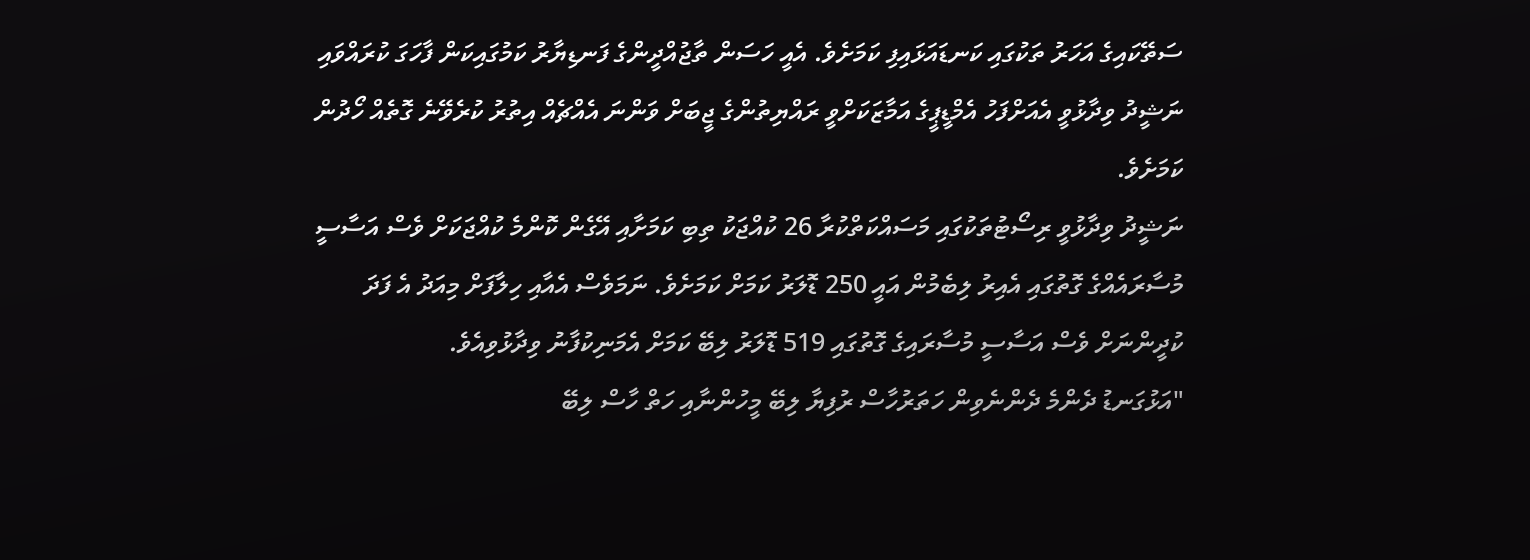ސަތޭކައިގެ އަހަރު ތަކުގައި ކަނޑައަޅައިފި ކަމަށެވެ. އެއީ ހަސަން ތާޖުއްދީންގެ ފަނޑިޔާރު ކަމުގައިކަން ފާހަގަ ކުރައްވައި ނަޝީދު ވިދާޅުވީ އެއަށްފަހު އެމްޑީޕީގެ އަމާޒަކަށްވީ ރައްޔިތުންގެ ޖީބަށް ވަންނަ އެއްޗެއް އިތުރު ކުރެވޭނެ ގޮތެއް ހޯދުން ކަމަށެވެ.
ނަޝީދު ވިދާޅުވީ ރިސޯޓުތަކުގައި މަސައްކަތްކުރާ 26 ކުއްޖަކު ތިބި ކަމަށާއި އޭގެން ކޮންމެ ކުއްޖަކަށް ވެސް އަސާސީ މުސާރައެއްގެ ގޮތުގައި އެއިރު ލިބެމުން އައީ 250 ޑޮލަރު ކަމަށް ކަމަށެވެ. ނަމަވެސް އެއާއި ހިލާފަށް މިއަދު އެ ފަދަ ކުދީންނަށް ވެސް އަސާސީ މުސާރައިގެ ގޮތުގައި 519 ޑޮލަރު ލިބޭ ކަމަށް އެމަނިކުފާނު ވިދާޅުވިއެވެ.
"އަޅުގަނޑު ދެންމެ ދެންނެވިން ހަތަރުހާސް ރުފިޔާ ލިބޭ މީހުންނާއި ހަތް ހާސް ލިބޭ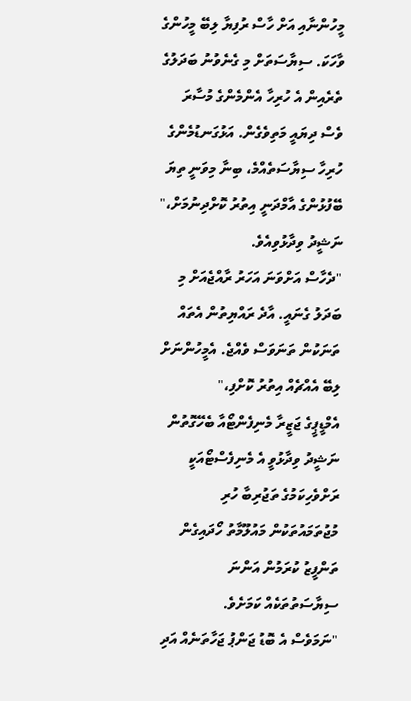މީހުންނާއި އަށް ހާސް ރުފިޔާ ލިބޭ މީހުންގެ ވާހަކަ. ސިޔާސަތަށް މި ގެނެވުނު ބަދަލުގެ ތެރެއިން އެ ހުރިހާ އެންމެންގެ މުސާރަ ވެސް ދިޔައީ މަތިވެގެން. އަޅުގަނޑުމެންގެ ހުރިހާ ސިޔާސަތެއްމެ، ބިނާ މިވަނީ ތިޔަ ބޭފުޅުންގެ އާމްދަނީ އިތުރު ކޮށްދިނުމަށް،" ނަޝީދު ވިދާޅުވިއެވެ.
"ދެހާސް އަށްވަނަ އަހަރު ރާއްޖެއަށް މި ބަދަލު ގެނައީ. އާދެ ރައްޔިތުން އެތައް ތަނަކުން ތަނަވަސް ވެއްޖެ. އެމީހުންނަށް ލިބޭ އެއްޗެއް އިތުރު ކޮށްފި،"
އެމްޑީޕީގެ ޖަޒީރާ މެނިފެންޓޯއާ ބެހޭގޮތުން ނަޝީދު ވިދާޅުވީ އެ މެނިފެސްޓޯއަކީ ރަށްވެހިކަމުގެ ތަޖުރިބާ ހުރި މުޖުތަމައުތަކުން މައުލޫމާތު ހޯދައިގެން ތަންފީޒު ކުރަމުން އަންނަ ސިޔާސަތުތަކެއް ކަމަށެވެ.
"ނަމަވެސް އެ ބޮޑު ޖަންޕު ޖަހާތަނެއް އަދި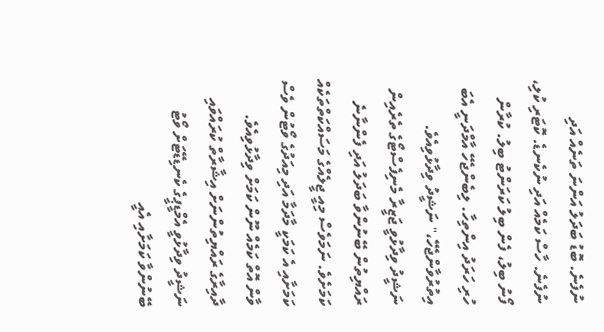ނުފެނެ. ބޮޑު ބަދަލު އަންނަ ތަނެއް އަދި ނުފެނެ. ހާސް ކަމެއް އަދި ނުކެނޑެ. ކޮޓަރި ކުލި، ފޯނު ބިލު، ފެން ބިލު ކަރަންޓު ބިލު. ކުރާން ހުރި ހަރަދު އިންތިހާ. ލިބެންޖެހޭ އާމްދަނީ އެބަ އިތުރުވާންޖެހޭ،" ނަޝީދު ވިދާޅުވިއެވެ.
ނަޝީދު ވިދާޅުވީ ޖަޒީރާ މެނިފެސްޓޯގެ ތެރެއިން ރައްޔިތުން ބޭނުންވާ ބަދަލު އަދި ފެންނާނެ ކަމަށެވެ. ނަމަވެސް މިއީ ޖީލެއްގެ މަސައްކަތްތަކެއް ކަމަށާއި އެ ކަމަކީ މާދަމާ އަދި މިއަދުގެ ވޯޓުން ވެސް ވާން އޮތް ކަމެއް ނޫން ކަމަށް ވިދާޅުވިއެވެ.
ދާއިރާގެ ރައްޔިތުންނަށް އިޝާރާތް ކުރައްވައި ނަޝީދު ވިދާޅުވީ އެމްޑީޕީގެ ކެނޑިޑޭޓަށް ވޯޓު ބޭނުންވާ ކަމަށާއި އެއީ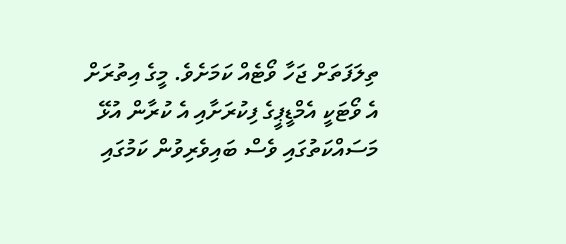ތިލަފަތަށް ޖަހާ ވޯޓެއް ކަމަށެވެ. މީގެ އިތުރަށް އެ ވޯޓަކީ އެމްޑީޕީގެ ފިކުރަށާއި އެ ކުރާން އުޅޭ މަސައްކަތުގައި ވެސް ބައިވެރިވުން ކަމުގައި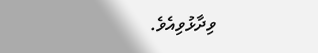ވިދާޅުވިއެވެ.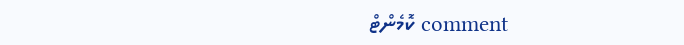comment ކޮމެންޓް